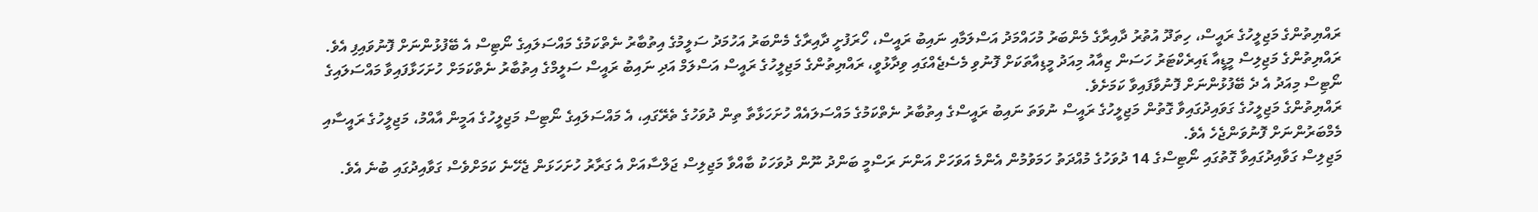ރައްޔިތުންގެ މަޖިލީހުގެ ރައީސް، ހިތަދޫ އުތުރު ދާއިރާގެ މެންބަރު މުހައްމަދު އަސްލަމާއި ނައިބު ރައީސް، ހޯރަފުށީ ދާއިރާގެ މެންބަރު އަހުމަދު ސަލީމުގެ އިތުބާރު ނެތްކަމުގެ މައްސަލައިގެ ނޯޓިސް އެ ބޭފުޅުންނަށް ފޮނުވައިފި އެވެ.
ރައްޔިތުންގެ މަޖިލިސް މީޑީއާ ޑައިރެކްޓަރު ހަސަން ޒިއާއު މިއަދު މީޑިއާތަކަށް ފޮނުވި މެސެޖެއްގައި ވިދާޅުވީ، ރައްޔިތުންގެ މަޖިލީހުގެ ރައީސް އަސްލަމް އަދި ނައިބު ރައީސް ސަލީމްގެ އިތުބާރު ނެތްކަމަށް ހުށަހަޅާފައިވާ މައްސަލައިގެ ނޯޓިސް މިއަދު އެ ދެ ބޭފުޅުންނަށް ފޮނުވާފައިވާ ކަމަށެވެ.
ރައްޔިތުންގެ މަޖިލީހުގެ ގަވައިދުގައިވާ ގޮތުން މަޖިލީހުގެ ރައީސް ނުވަތަ ނައިބު ރައީސްގެ އިތުބާރު ނެތްކަމުގެ މައްސަލައެއް ހުށަހަޅާތާ ތިން ދުވަހުގެ ތެރޭގައި، އެ މައްސަލައިގެ ނޯޓިސް މަޖިލީހުގެ އަމީން އާއްމު، މަޖިލީހުގެ ރައީސާއި މެމްބަރުންނަށް ފޮނުވަންޖެހެ އެވެ.
މަޖިލިސް ގަވާއިދުގައިވާ ގޮތުގައި ނޯޓިސްގެ 14 ދުވަހުގެ މުއްދަތު ހަމަވުމުން އެންމެ އަވަހަށް އަންނަ ރަސްމީ ބަންދު ނޫން ދުވަހަކު ބާއްވާ މަޖިލިސް ޖަލްސާއަށް އެ ގަރާރު ހުށަހަޅަން ޖެހޭނެ ކަމަށްވެސް ގަވާއިދުގައި ބުނެ އެވެ.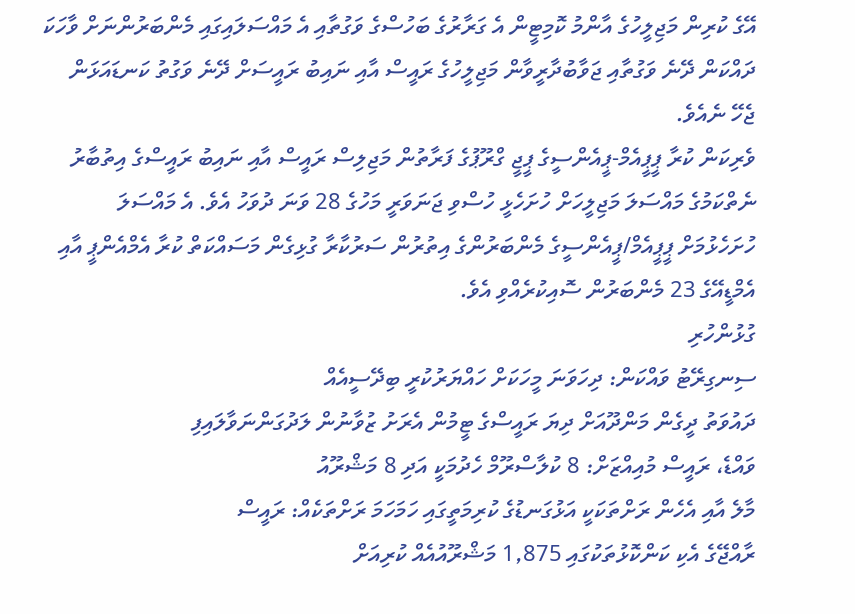އޭގެ ކުރިން މަޖިލީހުގެ އާންމު ކޮމިޓީން އެ ގަރާރުގެ ބަހުސްގެ ވަގުތާއި އެ މައްސަލައިގައި މެންބަރުންނަށް ވާހަކަ ދައްކަން ދޭނެ ވަގުތާއި ޖަވާބުދާރީވާން މަޖިލީހުގެ ރައީސް އާއި ނައިބު ރައީސަށް ދޭނެ ވަގުތު ކަނޑައަޅަން ޖެހޭ ނެއެވެ.
ވެރިކަން ކުރާ ޕީޕީއެމް-ޕީއެންސީގެ ޕީޖީ ގްރޫޕުގެ ފަރާތުން މަޖިލިސް ރައީސް އާއި ނައިބު ރައީސްގެ އިތުބާރު ނެތްކަމުގެ މައްސަލަ މަޖިލީހަށް ހުށަހެޅީ ހުސްވި ޖަނަވަރީ މަހުގެ 28 ވަނަ ދުވަހު އެވެ. އެ މައްސަލަ ހުށަހެޅުމަށް ޕީޕީއެމް/ޕީއެންސީގެ މެންބަރުންގެ އިތުރުން ސަރުކާރާ ގުޅިގެން މަސައްކަތް ކުރާ އެމްއެންޕީ އާއި އެމްޑީއޭގެ 23 މެންބަރުން ސޮއިކުރެއްވި އެވެ.
ގުޅުންހުރި
ސިނގިރޭޓު ވައްކަން: ދިހަވަނަ މީހަކަށް ހައްޔަރުކުރީ ބިދޭސީއެއް
ދައުވަތު ދީގެން މަންދޫއަށް ދިޔަ ރައީސްގެ ޓީމުން އެރަށު ޒުވާނުން ލަދުގަންނަވާލައިފި
ވައްޑެ، ރައީސް މުއިއްޒަށް: 8 ކުލާސްރޫމް ހެދުމަކީ އަދި 8 މަޝްރޫއު
މާލެ އާއި އެހެން ރަށްތަކަކީ އަޅުގަނޑުގެ ކުރިމަތީގައި ހަމަހަމަ ރަށްތަކެއް: ރައީސް
ރާއްޖޭގެ އެކި ކަންކޮޅުތަކުގައި 1,875 މަޝްރޫއުއެއް ކުރިއަށް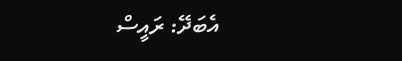އެބަދޭ: ރައީސް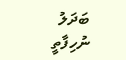ބަދަލު ނުހިފާތީ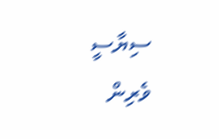ސިޔާސީ ވެރިން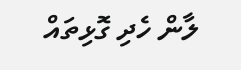ލާން ހެދި ގޮޅިތައް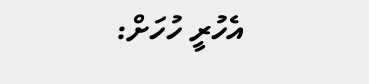އެހުރީ ހުހަށް: